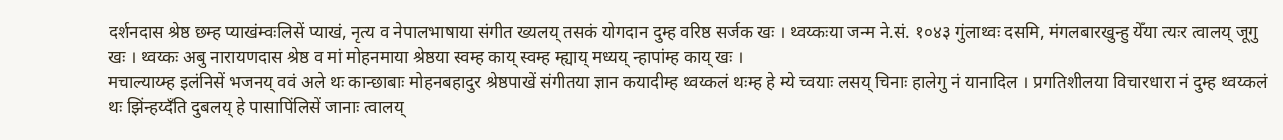दर्शनदास श्रेष्ठ छम्ह प्याखंम्वःलिसें प्याखं, नृत्य व नेपालभाषाया संगीत ख्यलय् तसकं योगदान दुम्ह वरिष्ठ सर्जक खः । थ्वय्कःया जन्म ने.सं. १०४३ गुंलाथ्वः दसमि, मंगलबारखुन्हु येँया त्यःर त्वालय् जूगु खः । थ्वय्कः अबु नारायणदास श्रेष्ठ व मां मोहनमाया श्रेष्ठया स्वम्ह काय् स्वम्ह म्ह्याय् मध्यय् न्हापांम्ह काय् खः ।
मचाल्याय्म्ह इलंनिसें भजनय् ववं अले थः कान्छाबाः मोहनबहादुर श्रेष्ठपाखें संगीतया ज्ञान कयादीम्ह थ्वय्कलं थःम्ह हे म्ये च्वयाः लसय् चिनाः हालेगु नं यानादिल । प्रगतिशीलया विचारधारा नं दुम्ह थ्वय्कलं थः झिंन्हय्दँति दुबलय् हे पासापिंलिसें जानाः त्वालय्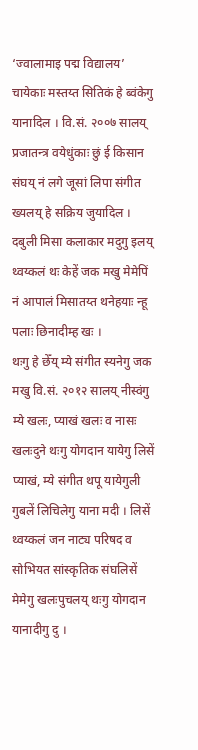‘ज्वालामाइ पद्म विद्यालय’ चायेकाः मस्तय्त सितिकं हे ब्वंकेगु यानादिल । वि.सं. २००७ सालय् प्रजातन्त्र वयेधुंकाः छुं ई किसान संघय् नं लगे जूसां लिपा संगीत ख्यलय् हे सक्रिय जुयादिल । दबुली मिसा कलाकार मदुगु इलय् थ्वय्कलं थः केहें जक मखु मेमेपिं नं आपालं मिसातय्त थनेहयाः न्हू पलाः छिनादीम्ह खः ।
थःगु हे छेँय् म्ये संगीत स्यनेगु जक मखु वि.सं. २०१२ सालय् नीस्वंगु म्ये खलः, प्याखं खलः व नासः खलःदुने थःगु योगदान यायेगु लिसें प्याखं, म्ये संगीत थपू यायेगुली गुबलें लिचिलेगु याना मदी । लिसें थ्वय्कलं जन नाट्य परिषद व सोभियत सांस्कृतिक संघलिसें मेमेगु खलःपुचलय् थःगु योगदान यानादीगु दु ।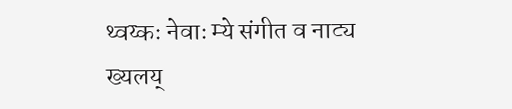थ्वय्कः नेवाः म्ये संगीत व नाट्य ख्यलय्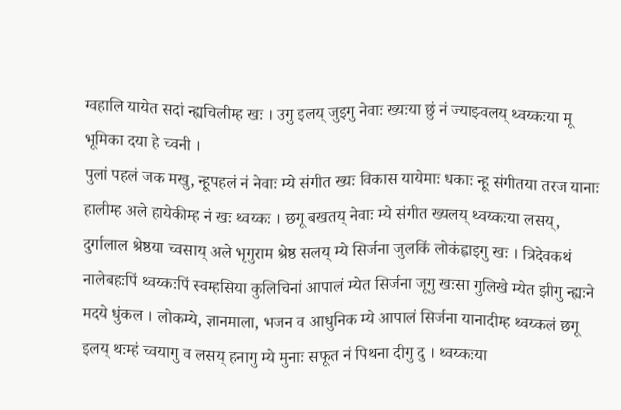ग्वहालि यायेत सदां न्ह्यचिलीम्ह खः । उगु इलय् जुइगु नेवाः ख्यःया छुं नं ज्याझ्वलय् थ्वय्कःया मू भूमिका दया हे च्वनी ।
पुलां पहलं जक मखु, न्हूपहलं नं नेवाः म्ये संगीत ख्यः विकास यायेमाः धकाः न्हू संगीतया तरज यानाः हालीम्ह अले हायेकीम्ह नं खः थ्वय्कः । छगू बखतय् नेवाः म्ये संगीत ख्यलय् थ्वय्कःया लसय्, दुर्गालाल श्रेष्ठया च्वसाय् अले भृगुराम श्रेष्ठ सलय् म्ये सिर्जना जुलकिं लोकंह्वाइगु खः । त्रिदेवकथं नालेबहःपिं थ्वय्कःपिं स्वम्हसिया कुलिचिनां आपालं म्येत सिर्जना जूगु खःसा गुलिखे म्येत झीगु न्ह्यःने मदये धुंकल । लोकम्ये, ज्ञानमाला, भजन व आधुनिक म्ये आपालं सिर्जना यानादीम्ह थ्वय्कलं छगू इलय् थःम्हं च्वयागु व लसय् हनागु म्ये मुनाः सफूत नं पिथना दीगु दु । थ्वय्कःया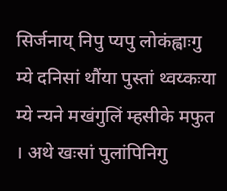सिर्जनाय् निपु प्यपु लोकंह्वाःगु म्ये दनिसां थौंया पुस्तां थ्वय्कःया म्ये न्यने मखंगुलिं म्हसीके मफुत । अथे खःसां पुलांपिनिगु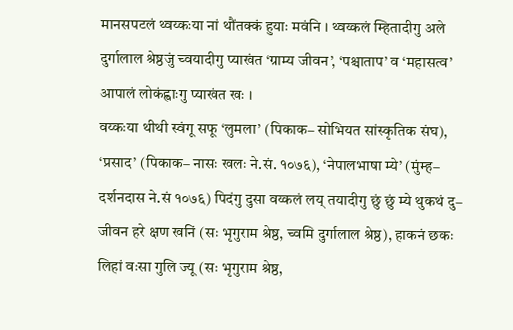मानसपटलं थ्वय्कःया नां थौंतक्कं हुयाः मवंनि । थ्वय्कलं म्हितादीगु अले दुर्गालाल श्रेष्ठजुं च्वयादीगु प्याखंत ‘ग्राम्य जीवन’, ‘पश्चाताप’ व ‘महासत्व’ आपालं लोकंह्वाःगु प्याखंत खः ।
वय्कःया थीथी स्वंगू सफू ‘लुमला’ (पिकाक– सोभियत सांस्कृतिक संघ), ‘प्रसाद’ (पिकाक– नासः खलः ने.सं. १०७६), ‘नेपालभाषा म्ये’ (मुंम्ह– दर्शनदास ने.सं १०७६) पिदंगु दुसा वय्कलं लय् तयादीगु छुं छुं म्ये थुकथं दु– जीवन हरे क्षण खनिं (सः भृगुराम श्रेष्ठ, च्वमि दुर्गालाल श्रेष्ठ), हाकनं छकः लिहां वःसा गुलि ज्यू (सः भृगुराम श्रेष्ठ,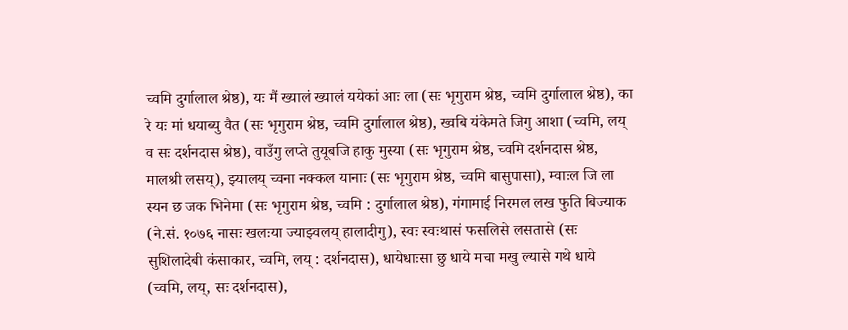च्वमि दुर्गालाल श्रेष्ठ), यः मैं ख्यालं ख्यालं ययेकां आः ला (सः भृगुराम श्रेष्ठ, च्वमि दुर्गालाल श्रेष्ठ), का रे यः मां धयाब्यु वैत (सः भृगुराम श्रेष्ठ, च्वमि दुर्गालाल श्रेष्ठ), ख्वबि यंकेमते जिगु आशा (च्वमि, लय् व सः दर्शनदास श्रेष्ठ), वाउँगु लप्ते तुयूबजि हाकु मुस्या (सः भृगुराम श्रेष्ठ, च्वमि दर्शनदास श्रेष्ठ, मालश्री लसय्), झ्यालय् च्वना नक्कल यानाः (सः भृगुराम श्रेष्ठ, च्वमि बासुपासा), म्वाःल जि ला स्यन छ जक भिनेमा (सः भृगुराम श्रेष्ठ, च्वमि : दुर्गालाल श्रेष्ठ), गंगामाई निरमल लख फुति बिज्याक (ने.सं. १०७६ नासः खलःया ज्याझ्वलय् हालादीगु), स्वः स्वःथासं फसलिसे लसतासे (सः सुशिलादेबी कंसाकार, च्वमि, लय् : दर्शनदास), धायेधाःसा छु धाये मचा मखु ल्यासे गथे धाये (च्वमि, लय्, सः दर्शनदास),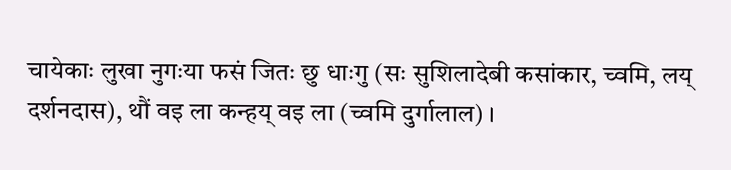चायेकाः लुखा नुगःया फसं जितः छु धाःगु (सः सुशिलादेबी कसांकार, च्वमि, लय् दर्शनदास), थौं वइ ला कन्हय् वइ ला (च्वमि दुर्गालाल) ।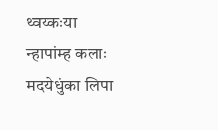थ्वय्कःया न्हापांम्ह कलाः मदयेधुंका लिपा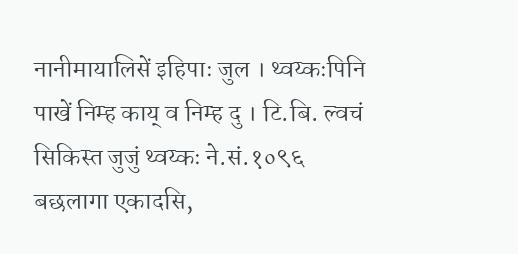नानीमायालिसें इहिपाः जुल । थ्वय्कःपिनि पाखें निम्ह काय् व निम्ह दु । टि.बि. ल्वचं सिकिस्त जुजुं थ्वय्कः ने.सं.१०९६ बछलागा एकादसि,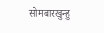सोमबारखुन्हु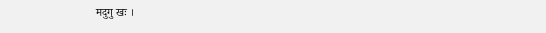मदुगु खः ।